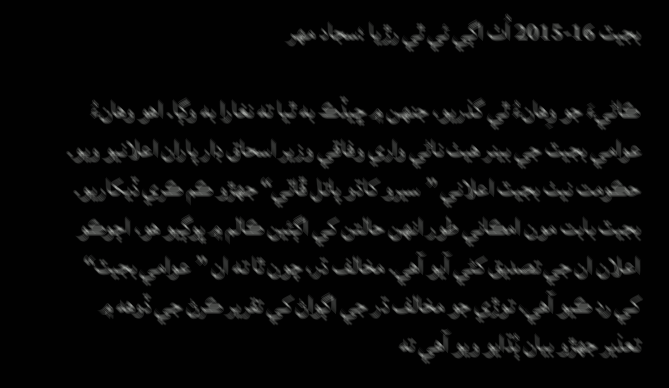بجيٽ 16-2015 اُٺ اڳي ئي ٿي رڙيا ؛سجاد مهر

ڪاڻيءَ جو وِهانءُ ٿي گذريو، جنهن ۾ ڇيڏڪ به ٿيا ته نغارا به وڳا. اهو وهانءُ عوامي بجيٽ جي بينر هيٺ ناڻي واري وفاقي وزير اسحاق ڊار پاران اعلانيو ويو. حڪومت نيٺ بجيٽ اعلاني ”سيرو کاڌو پاتل ڦاٽي“ جهڙو ڪم ڪري ڏيکاريو. بجيٽ بابت مون امڪاني طور انهن حالتن کي اڳئين ڪالم ۾ ڀوڳيو هو، اڄوڪو اعلان ان جي تصديق کڻي آيو آهي. مخالف ڌر، چون ٿا ته ان ”عوامي بجيٽ“ کي رد ڪيو آهي، توڙي جو مخالف ڌر جي اڳواڻ کي تقرير ڪرڻ جي ڏوهه ۾ تعذير جهڙو بيان ٻُڌايو ويو آهي ته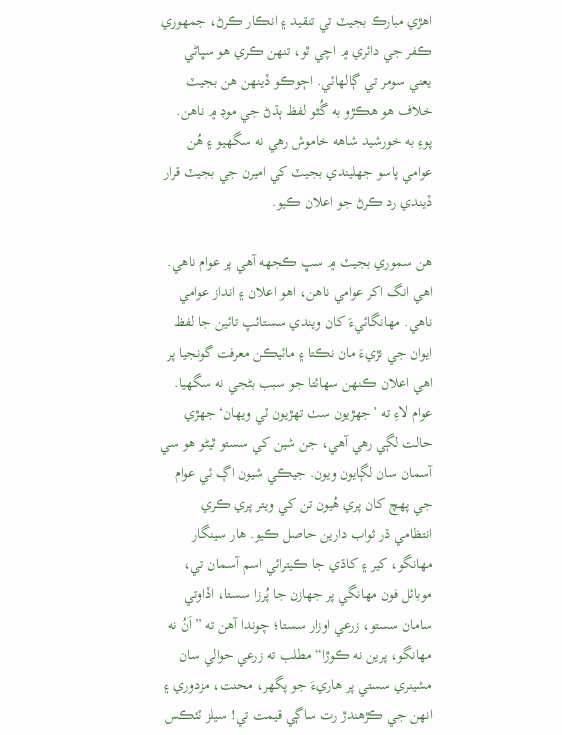اهڙي مبارڪ بجيٽ تي تنقيد ۽ انڪار ڪرڻ، جمهوري ڪفر جي دائري ۾ اچي ٿو، تنهن ڪري هو سڀاڻي يعني سومر تي ڳالهائي. اڄوڪو ڏينهن هن بجيٽ خلاف هو هڪڙو به گُٿو لفظ ٻڌڻ جي موڊ ۾ ناهن. پوءِ به خورشيد شاهه خاموش رهي نه سگهيو ۽ هُن عوامي پاسو جهليندي بجيٽ کي اميرن جي بجيٽ قرار ڏيندي رد ڪرڻ جو اعلان ڪيو.

هن سموري بجيٽ ۾ سڀ ڪجهه آهي پر عوام ناهي. اهي انگ اکر عوامي ناهن، اهو اعلان ۽ انداز عوامي ناهي. مهانگائيءَ کان ويندي سستائپ تائين جا لفظ ايوان جي نڙيءَ مان نڪتا ۽ مائيڪن معرفت گونجيا پر اهي اعلان ڪنهن سهائتا جو سبب بڻجي نه سگهيا. عوام لاءِ ته ’جهڙيون سٺ تهڙيون ٽي ويهان‘ جهڙي حالت لڳي رهي آهي، جن شين کي سستو ٿيڻو هو سي آسمان سان لڳايون ويون. جيڪي شيون اڳ ئي عوام جي پهچ کان پري هُيون تن کي ويتر پري ڪري انتظامي ڌر ثواب دارين حاصل ڪيو. هار سينگار مهانگو، کير ۽ کاڌي جا ڪيترائي اسم آسمان تي، موبائل فون مهانگي پر جهازن جا پُرزا سستا، اڏاوتي سامان سستو، زرعي اوزار سستا؛ چوندا آهن ته ”اَنُ نه مهانگو، پرين نه ڪوڙا“ مطلب ته زرعي حوالي سان مشينري سستي پر هاريءَ جو پگهر، محنت، مزدوري ۽ انهن جي ڪڙهندڙ رت ساڳي قيمت تي! سيلز ٽئڪس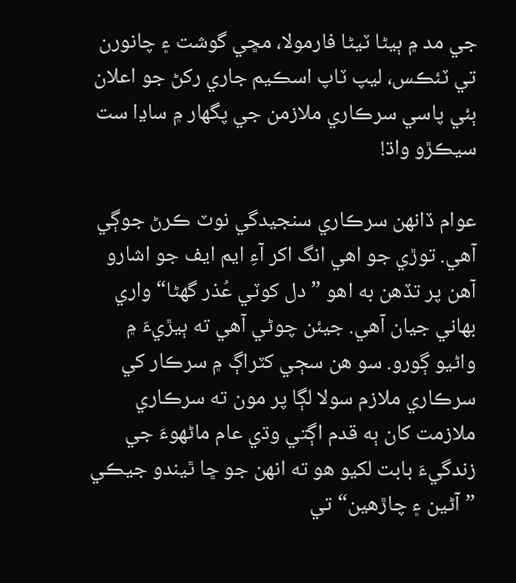جي مد ۾ ٻيڻا ٽيڻا فارمولا، مڇي گوشت ۽ چانورن تي ٽئڪس، ليپ ٽاپ اسڪيم جاري رکڻ جو اعلان ٻئي پاسي سرڪاري ملازمن جي پگهار ۾ ساڍا ست سيڪڙو واڌ!

عوام ڏانهن سرڪاري سنجيدگي نوٽ ڪرڻ جوڳي آهي. توڙي جو اهي انگ اکر آءِ ايم ايف جو اشارو آهن پر تڏهن به اهو ”دل کوٽي عُذر گهڻا“ واري بهاني جيان آهي. جيئن چوڻي آهي ته ٻيڙيءَ ۾ واڻيو ڳورو. سو هن سڄي کٽراڳ ۾ سرڪار کي سرڪاري ملازم سولا لڳا پر مون ته سرڪاري ملازمت کان ٻه قدم اڳتي وڌي عام ماڻهوءَ جي زندگيءَ بابت لکيو هو ته انهن جو ڇا ٿيندو جيڪي ”آڻين ۽ چاڙهين“ تي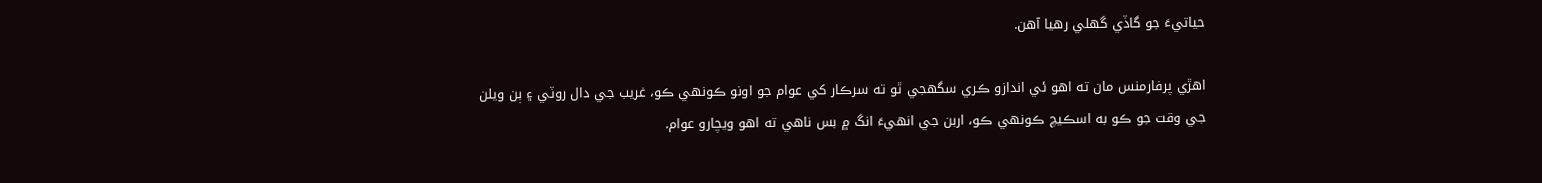حياتيءَ جو گاڏي گهلي رهيا آهن.

اهڙي پرفارمنس مان ته اهو ئي اندازو ڪري سگهجي ٿو ته سرڪار کي عوام جو اونو ڪونهي ڪو، غريب جي دال روٽي ۽ ٻن ويلن جي وقت جو ڪو به اسڪيچ ڪونهي ڪو، اربن جي انهيءَ انگ ۾ بس ناهي ته اهو ويچارو عوام.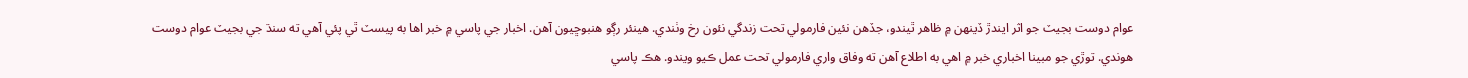عوام دوست بجيٽ جو اثر ايندڙ ڏينهن ۾ ظاهر ٿيندو، جڏهن نئين فارمولي تحت زندگي نئون رخ وٺندي. هينئر رڳو هنبوڇيون آهن. اخبار جي پاسي ۾ خبر اها به پيسٽ ٿي پئي آهي ته سنڌ جي بجيٽ عوام دوست هوندي. توڙي جو مبينا اخباري خبر ۾ اهي به اطلاع آهن ته وفاق واري فارمولي تحت عمل ڪيو ويندو. هڪ پاسي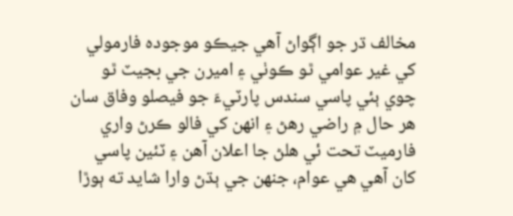مخالف ڌر جو اڳواڻ آهي جيڪو موجوده فارمولي کي غير عوامي ٿو ڪوٺي ۽ اميرن جي بجيٽ ٿو چوي ٻئي پاسي سندس پارٽيءَ جو فيصلو وفاق سان هر حال ۾ راضي رهڻ ۽ انهن کي فالو ڪرڻ واري فارميٽ تحت ئي هلڻ جا اعلان آهن ۽ ٽئين پاسي کان آهي هي عوام، جنهن جي ٻڌڻ وارا شايد ته ٻوڙا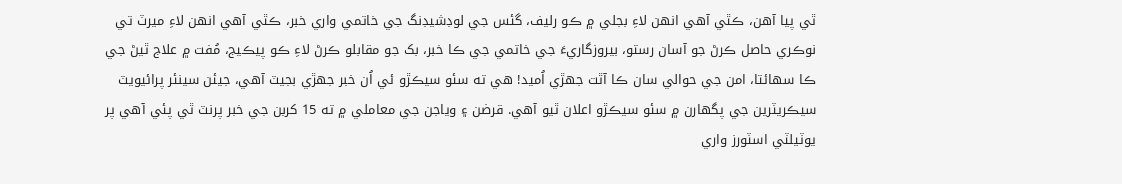ٿي پيا آهن، ڪٿي آهي انهن لاءِ بجلي ۾ ڪو رليف، گئس جي لوڊشيڊنگ جي خاتمي واري خبر، ڪٿي آهي انهن لاءِ ميرٽ تي نوڪري حاصل ڪرڻ جو آسان رستو، بيروزگاريءَ جي خاتمي جي ڪا خبر، بک جو مقابلو ڪرڻ لاءِ ڪو پيڪيج، مُفت ۾ علاج ٿيڻ جي ڪا سهائتا، امن جي حوالي سان ڪا آٿت جهڙي اُميد! هي ته سئو سيڪڙو ئي اُن خبر جهڙي بجيٽ آهي، جيئن سينئر پرائيويٽ سيڪريٽرين جي پگهارن ۾ سئو سيڪڙو اعلان ٿيو آهي. قرضن ۽ وياجن جي معاملي ۾ ته 15 کربن جي خبر پرنٽ ٿي پئي آهي پر يوٽيلٽي اسٽورز واري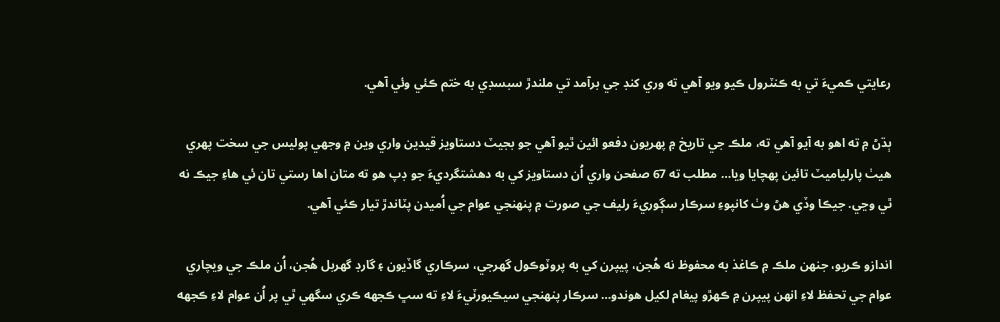رعايتي ڪميءَ تي به ڪنٽرول ڪيو ويو آهي ته وري کنڊ جي برآمد تي ملندڙ سبسڊي به ختم ڪئي وئي آهي.

ٻڌڻ ۾ ته اهو به آيو آهي ته، ملڪ جي تاريخ ۾ پهريون دفعو ائين ٿيو آهي جو بجيٽ دستاويز قيدين واري وين ۾ وجهي پوليس جي سخت پهري هيٺ پارلياميٽ تائين پهچايا ويا… مطلب ته 67 صفحن واري اُن دستاويز کي به دهشتگرديءَ جو ڊپ هو ته متان اها رستي تان ئي هاءِ جيڪ نه ٿي وڃي. جيڪا وڏي هڻ وٺ کانپوءِ سرڪار سڳوريءَ رليف جي صورت ۾ پنهنجي عوام جي اُميدن پٽاندڙ تيار ڪئي آهي.

اندازو ڪريو، جنهن ملڪ ۾ ڪاغذ به محفوظ نه هُجن، پيپرن کي به پروٽوڪول گهرجي، سرڪاري گاڏيون ۽ گارڊ گهربل هُجن، اُن ملڪ جي ويچاري عوام جي تحفظ لاءِ انهن پيپرن ۾ ڪهڙو پيغام لکيل هوندو… سرڪار پنهنجي سيڪيورٽيءَ لاءِ ته سڀ ڪجهه ڪري سگهي ٿي پر اُن عوام لاءِ ڪجهه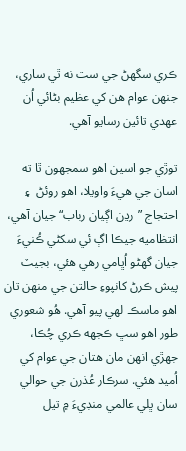ڪري سگهڻ جي ست نه ٿي ساري، جنهن عوام هن کي عظيم بڻائي اُن عهدي تائين رسايو آهي.

توڙي جو اسين اهو سمجهون ٿا ته اسان جي هيءَ واويلا، اهو روئڻ  ۽ احتجاج ”رڍن اڳيان رباب“ جيان آهي، انتظاميه جيڪا اڳ ئي سکڻي ڪُنيءَ جيان گهڻو اُڀامي رهي هئي، بجيٽ پيش ڪرڻ کانپوءِ حالتن جي منهن تان اهو ماسڪ لهي پيو آهي. هُو شعوري طور اهو سڀ ڪجهه ڪري چُڪا، جهڙي انهن مان هتان جي عوام کي اُميد هئي. سرڪار عُذرن جي حوالي سان ڀلي عالمي منڊيءَ ۾ تيل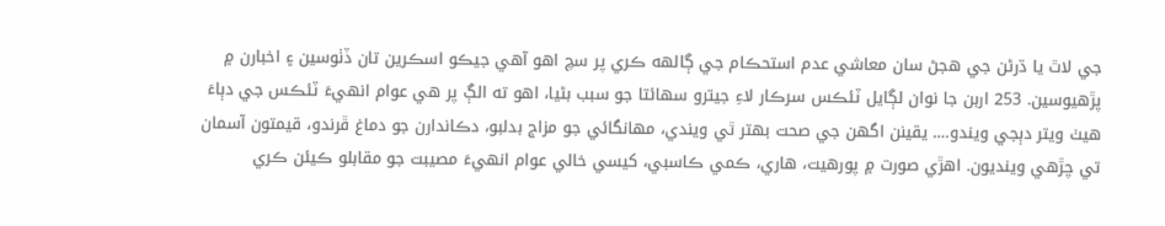جي لاٿ يا ڌرڻن جي هجڻ سان معاشي عدم استحڪام جي ڳالهه ڪري پر سچ اهو آهي جيڪو اسڪرين تان ڏٺوسين ۽ اخبارن ۾ پڙهيوسين. 253 اربن جا نوان لڳايل ٽئڪس سرڪار لاءِ جيترو سهائتا جو سبب بڻيا، اهو ته الڳ پر هي عوام انهيءَ ٽئڪس جي دٻاءَ هيٺ ويتر دٻجي ويندو…. يقينن اگهن جي صحت بهتر ٿي ويندي، مهانگائي جو مزاج بدلبو، دڪاندارن جو دماغ ڦرندو، قيمتون آسمان تي چڙهي وينديون. اهڙي صورت ۾ پورهيت، هاري، ڪمي ڪاسبي، کيسي خالي عوام انهيءَ مصيبت جو مقابلو ڪيئن ڪري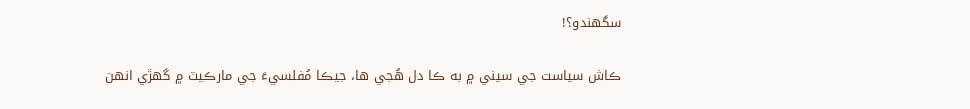سگهندو؟!

ڪاش سياست جي سيني ۾ به ڪا دل هُجي ها، جيڪا مُفلسيءَ جي مارڪيٽ ۾ گهڙي انهن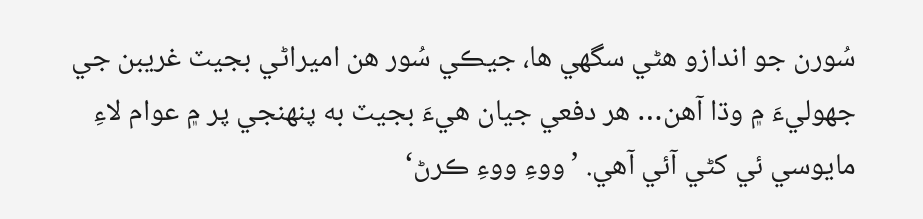سُورن جو اندازو هڻي سگهي ها، جيڪي سُور هن اميراڻي بجيٽ غريبن جي جهوليءَ ۾ وڌا آهن… هر دفعي جيان هيءَ بجيٽ به پنهنجي پر ۾ عوام لاءِ مايوسي ئي کڻي آئي آهي. ’ووءِ ووءِ ڪرڻ‘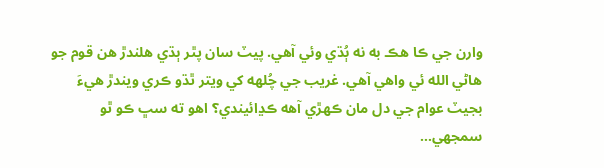وارن جي ڪا هڪ به نه ٻُڌي وئي آهي. پيٽ سان پٿر ٻڌي هلندڙ هن قوم جو هاڻي الله ئي واهي آهي. غريب جي چُلهه کي ويتر ٿڌو ڪري ويندڙ هيءَ بجيٽ عوام جي دل مان ڪهڙي آهه ڪڍائيندي؟ اهو ته سڀ ڪو ٿو سمجهي…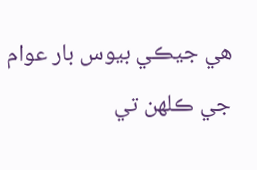هي جيڪي بيوس بار عوام جي ڪلهن تي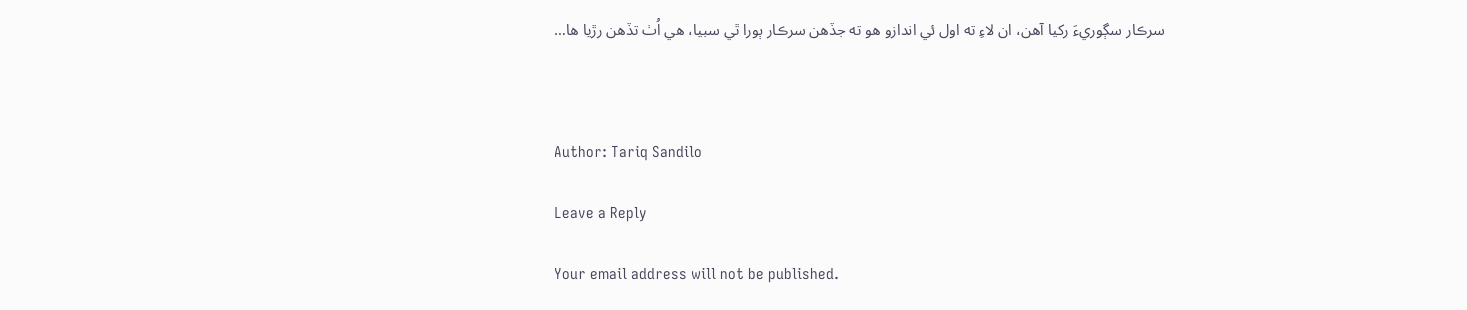سرڪار سڳوريءَ رکيا آهن، ان لاءِ ته اول ئي اندازو هو ته جڏهن سرڪار ٻورا ٿي سبيا، هي اُٺ تڏهن رڙيا ها…



Author: Tariq Sandilo

Leave a Reply

Your email address will not be published.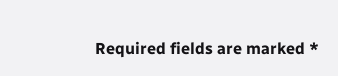Required fields are marked *